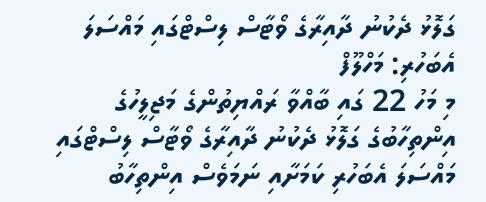ގަލޮޅު ދެކުނު ދާއިރާގެ ވޯޓާސް ލިސްޓްގައި މައްސަލަ އެބަހުރި: މަހްލޫފް
މި މަހު 22 ގައި ބާއްވާ ރައްޔިތުންގެ މަޖިލީހުގެ އިންތިހާބުގެ ގަލޮޅު ދެކުނު ދާއިރާގެ ވޯޓާސް ލިސްޓްގައި މައްސަލަ އެބަހުރި ކަމަށާއި ނަމަވެސް އިންތިހާބު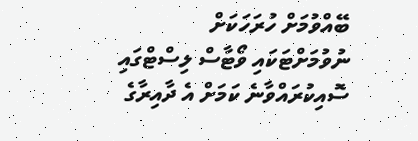ބޭއްވުމަށް ހުރަހަކަށް ނުވުމަށްޓަކައި ވޯޓާސް ލިސްޓްގައި ސޮއިކުރައްވާނެ ކަމަށް އެ ދާއިރާގެ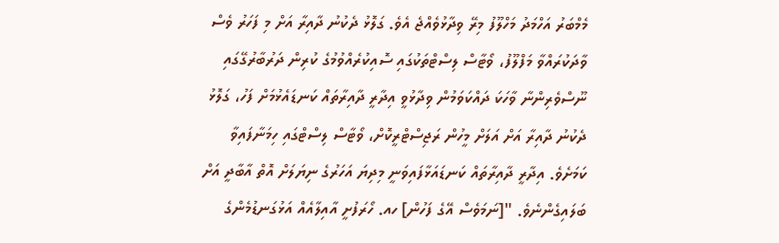މެމްބަރު އަހްމަދު މަހްލޫފު މިރޭ ވިދާޅުވެއްޖެ އެވެ. ގަލޮޅު ދެކުނު ދާއިރާ އަށް މި ފަހަރު ވެސް ވާދަކުރައްވާ މަފްލޫފު، ވޯޓާސް ލިސްޓްތަކުގައި ސޮއިކުރެއްވުމުގެ ކުރިން ދަރުބާރުގޭގައި ނޫސްވެރިންނާ ވާހަކަ ދައްކަވަމުން ވިދާޅުވީ އިދާރީ ދާއިރާތައް ކަނޑައެޅުމަށް ފަހު، ގަލޮޅު ދެކުނު ދާއިރާ އަށް އަލަށް މީހުން ރަޖިސްޓްރީކޮށް، ވޯޓާސް ލިސްޓްގައި ހިމަނާފައިވާ ކަމަށެވެ. އިދާރީ ދާއިރާތައް ކަނޑައަޅާފައިވަނީ މިދިޔަ އަހަރުގެ ނިޔަލަށް އޮތް އާބާދީ އަށް ބަލައިގެންނެވެ. "[ނަމަވެސް އޭގެ ފަހުން] ހއ. ހޯރަފުށީ އާއިލާއެއް އަޅުގަނޑުމެންގެ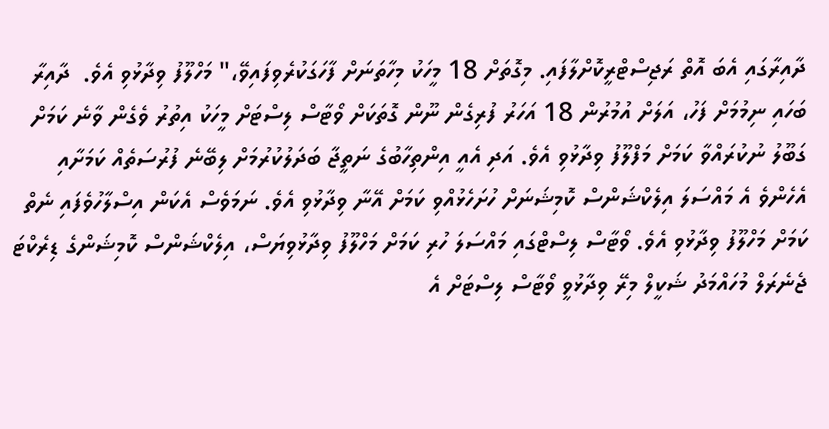ދާއިރާގައި އެބަ އޮތް ރަޖިސްޓްރީކޮށްލާފައި. މިގޮތަށް 18 މީހަކު މިހާތަނަށް ފާހަގަކުރެވިފައިވޭ،" މަހްލޫފު ވިދާޅުވި އެވެ.  ދާއިރާ ބަހައި ނިމުމަށް ފަހު، އަލަށް އުމުރުން 18 އަހަރު ފުރިގެން ނޫން ގޮތަކަށް ވޯޓާސް ލިސްޓަށް މީހަކު އިތުރު ވެގެން ވާނެ ކަމަށް ގަބޫލު ނުކުރައްވާ ކަމަށް މަފްލޫފު ވިދާޅުވި އެވެ. އަދި އެއީ އިންތިހާބުގެ ނަތީޖާ ބަދަލުކުރުމަށް ލިބޭނެ ފުރުސަތެއް ކަމަށާއި އެހެންވެ އެ މައްސަލަ އިލެކްޝަންސް ކޮމިޝަނަށް ހުށަހެޅުއްވި ކަމަށް އޭނާ ވިދާޅުވި އެވެ. ނަމަވެސް އެކަން އިސްލާހުވެފައި ނެތް ކަމަށް މަހްލޫފު ވިދާޅުވި އެވެ. ވޯޓާސް ލިސްޓްގައި މައްސަލަ ހުރި ކަމަށް މަހްލޫފު ވިދާޅުވިޔަސް، އިލެކްޝަންސް ކޮމިޝަންގެ ޑިރެކްޓަ ޖެނެރަލް މުހައްމަދު ޝަކީލް މިރޭ ވިދާޅުވީ ވޯޓާސް ލިސްޓަށް އެ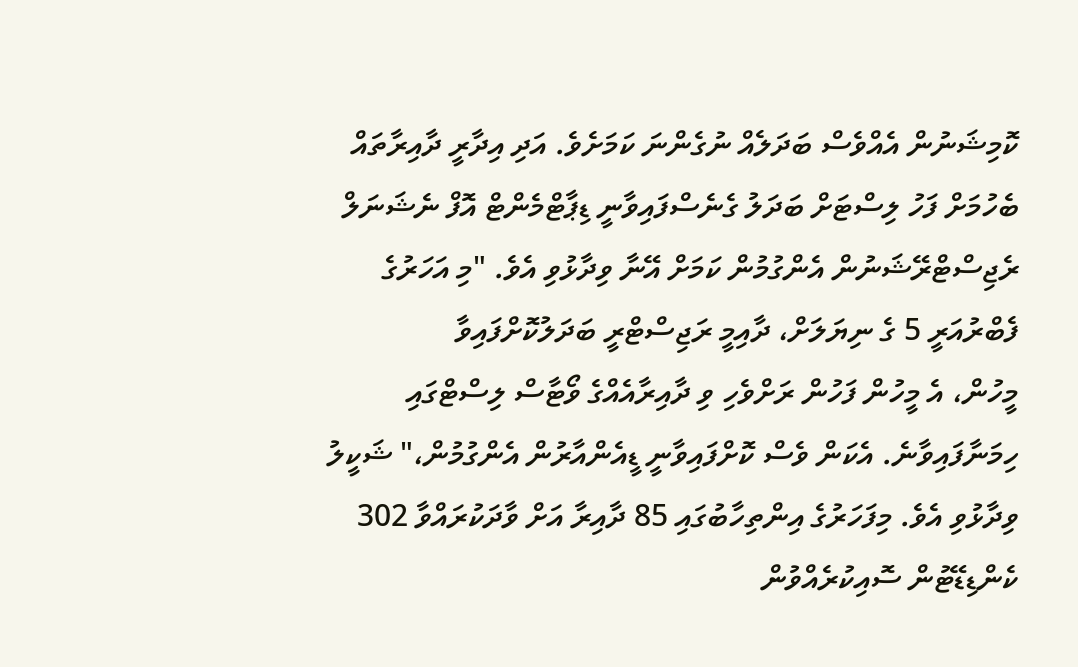ކޮމިޝަނުން އެއްވެސް ބަދަލެއް ނުގެންނަ ކަމަށެވެ. އަދި އިދާރީ ދާއިރާތައް ބެހުމަށް ފަހު ލިސްޓަށް ބަދަލު ގެނެސްފައިވާނީ ޑިޕާޓްމެންޓް އޮފް ނެޝަނަލް ރެޖިސްޓްރޭޝަނުން އެންގުމުން ކަމަށް އޭނާ ވިދާޅުވި އެވެ. "މި އަހަރުގެ ފެބްރުއަރީ 5 ގެ ނިޔަލަށް، ދާއިމީ ރަޖިސްޓްރީ ބަދަލުކޮށްފައިވާ
މީހުން، އެ މީހުން ފަހުން ރަށްވެހި ވި ދާއިރާއެއްގެ ވޯޓާސް ލިސްޓްގައި
ހިމަނާފައިވާނެ. އެކަން ވެސް ކޮށްފައިވާނީ ޑީއެންއާރުން އެންގުމުން،" ޝަކީލު ވިދާޅުވި އެވެ. މިފަހަރުގެ އިންތިހާބުގައި 85 ދާއިރާ އަށް ވާދަކުރައްވާ 302 ކެންޑިޑޭޓުން ސޮއިކުރެއްވުން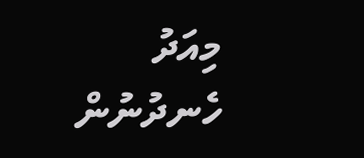މިއަދު ހެނދުނުން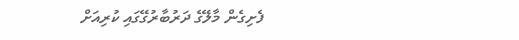ފެށިގެން މާލޭގެ ދަރުބާރުގޭގައި ކުރިއަށް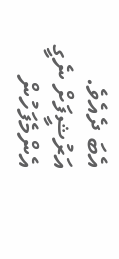އެބަ ދެއެވެ.
އަރުޝީފަށް ނެގީ
އެންމެފަހުން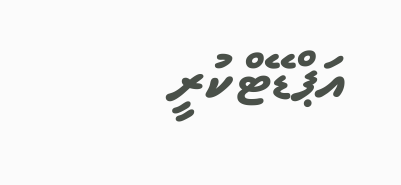އަޕްޑޭޓްކުރީ